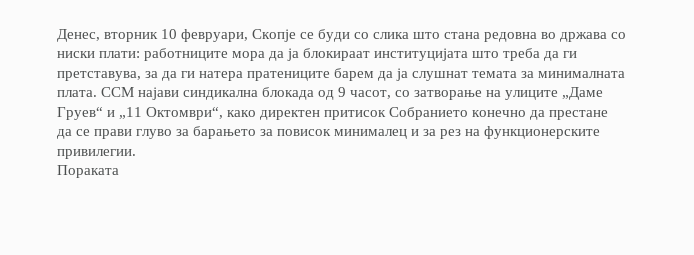Денес, вторник 10 февруари, Скопје се буди со слика што стана редовна во држава со ниски плати: работниците мора да ја блокираат институцијата што треба да ги претставува, за да ги натера пратениците барем да ја слушнат темата за минималната плата. ССМ најави синдикална блокада од 9 часот, со затворање на улиците „Даме Груев“ и „11 Октомври“, како директен притисок Собранието конечно да престане да се прави глуво за барањето за повисок минималец и за рез на функционерските привилегии.
Пораката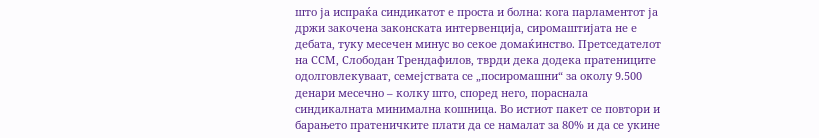што ја испраќа синдикатот е проста и болна: кога парламентот ја држи закочена законската интервенција, сиромаштијата не е дебата, туку месечен минус во секое домаќинство. Претседателот на ССМ, Слободан Трендафилов, тврди дека додека пратениците одолговлекуваат, семејствата се „посиромашни“ за околу 9.500 денари месечно – колку што, според него, пораснала синдикалната минимална кошница. Во истиот пакет се повтори и барањето пратеничките плати да се намалат за 80% и да се укине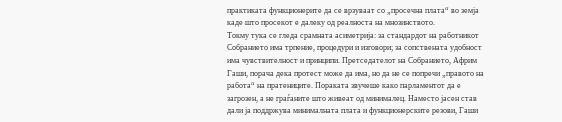практиката функционерите да се врзуваат со „просечна плата“ во земја каде што просекот е далеку од реалноста на мнозинството.
Токму тука се гледа срамната асиметрија: за стандардот на работникот Собранието има трпение, процедури и изговори; за сопствената удобност има чувствителност и принципи. Претседателот на Собранието, Африм Гаши, порача дека протест може да има, но да не се попречи „правото на работа“ на пратениците. Пораката звучеше како парламентот да е загрозен, а не граѓаните што живеат од минималец. Наместо јасен став дали ја поддржува минималната плата и функционерските резови, Гаши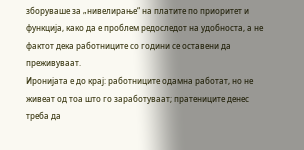зборуваше за „нивелирање“ на платите по приоритет и функција, како да е проблем редоследот на удобноста, а не фактот дека работниците со години се оставени да преживуваат.
Иронијата е до крај: работниците одамна работат, но не живеат од тоа што го заработуваат; пратениците денес треба да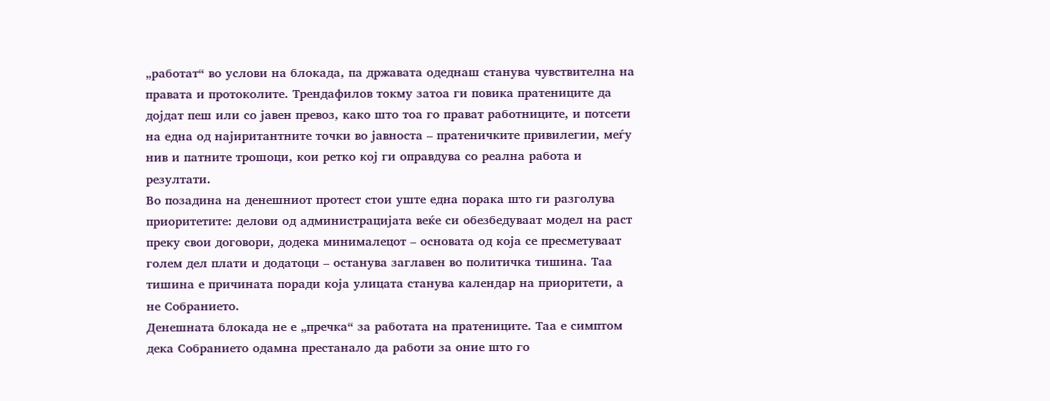„работат“ во услови на блокада, па државата одеднаш станува чувствителна на правата и протоколите. Трендафилов токму затоа ги повика пратениците да дојдат пеш или со јавен превоз, како што тоа го прават работниците, и потсети на една од најиритантните точки во јавноста – пратеничките привилегии, меѓу нив и патните трошоци, кои ретко кој ги оправдува со реална работа и резултати.
Во позадина на денешниот протест стои уште една порака што ги разголува приоритетите: делови од администрацијата веќе си обезбедуваат модел на раст преку свои договори, додека минималецот – основата од која се пресметуваат голем дел плати и додатоци – останува заглавен во политичка тишина. Таа тишина е причината поради која улицата станува календар на приоритети, а не Собранието.
Денешната блокада не е „пречка“ за работата на пратениците. Таа е симптом дека Собранието одамна престанало да работи за оние што го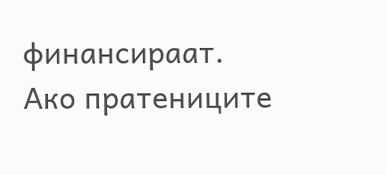финансираат. Ако пратениците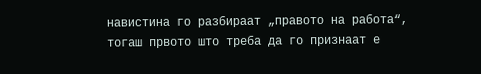навистина го разбираат „правото на работа“, тогаш првото што треба да го признаат е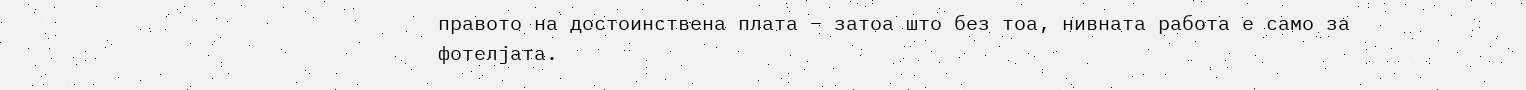правото на достоинствена плата – затоа што без тоа, нивната работа е само за фотелјата.